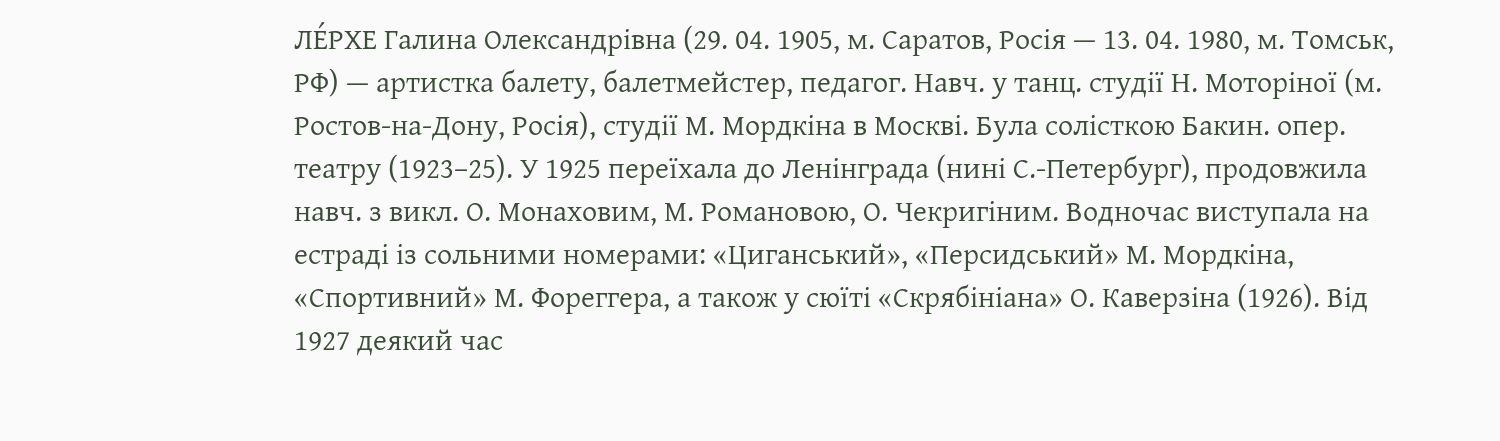ЛЕ́РХЕ Галина Олександрівна (29. 04. 1905, м. Саратов, Росія — 13. 04. 1980, м. Томськ, РФ) — артистка балету, балетмейстер, педагог. Навч. у танц. студії Н. Моторіної (м. Ростов-на-Дону, Росія), студії М. Мордкіна в Москві. Була солісткою Бакин. опер. театру (1923–25). У 1925 переїхала до Ленінграда (нині С.-Петербург), продовжила навч. з викл. О. Монаховим, М. Романовою, О. Чекригіним. Водночас виступала на естраді із сольними номерами: «Циганський», «Персидський» М. Мордкіна, «Спортивний» М. Фореггера, а також у сюїті «Скрябініана» О. Каверзіна (1926). Від 1927 деякий час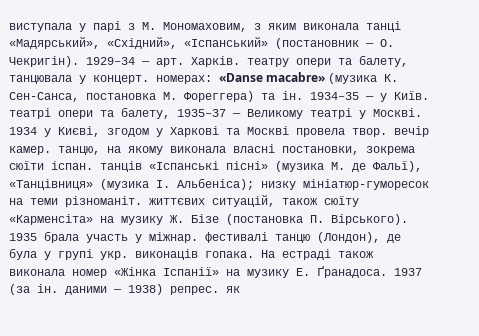виступала у парі з М. Мономаховим, з яким виконала танці «Мадярський», «Східний», «Іспанський» (постановник — О. Чекригін). 1929–34 — арт. Харків. театру опери та балету, танцювала у концерт. номерах: «Danse macabre» (музика К. Сен-Санса, постановка М. Фореггера) та ін. 1934–35 — у Київ. театрі опери та балету, 1935–37 — Великому театрі у Москві. 1934 у Києві, згодом у Харкові та Москві провела твор. вечір камер. танцю, на якому виконала власні постановки, зокрема сюїти іспан. танців «Іспанські пісні» (музика М. де Фальї), «Танцівниця» (музика І. Альбеніса); низку мініатюр-гуморесок на теми різноманіт. життєвих ситуацій, також сюїту «Карменсіта» на музику Ж. Бізе (постановка П. Вірського). 1935 брала участь у міжнар. фестивалі танцю (Лондон), де була у групі укр. виконаців гопака. На естраді також виконала номер «Жінка Іспанії» на музику Е. Ґранадоса. 1937 (за ін. даними — 1938) репрес. як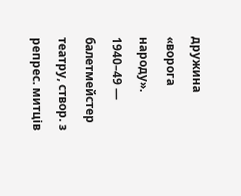дружина «ворога народу». 1940–49 — балетмейстер театру, створ. з репрес. митців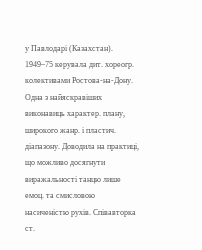у Павлодарі (Казахстан). 1949–75 керувала дит. хореогр. колективами Ростова-на-Дону. Одна з найяскравіших виконавиць характер. плану, широкого жанр. і пластич. діапазону. Доводила на практиці, що можливо досягнути виражальності танцю лише емоц. та смисловою насиченістю рухів. Співавторка ст.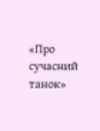«Про сучасний танок»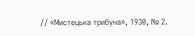// «Мистецька трибуна», 1930, № 2.